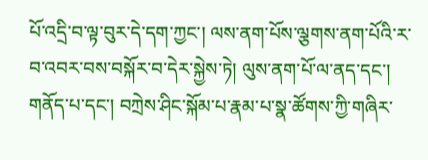པོ་འདྲི་བ་ལྟ་བུར་དེ་དག་ཀྱང་། ལས་ནག་པོས་ལྕགས་ནག་པོའི་ར་བ་འབར་བས་བསྐོར་བ་དེར་སྐྱེས་ཏེ། ལུས་ནག་པོ་ལ་ནད་དང་། གནོད་པ་དང་། བཀྲེས་ཤིང་སྐོམ་པ་རྣམ་པ་སྣ་ཚོགས་ཀྱི་གཞིར་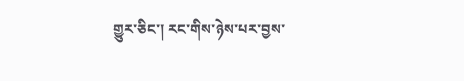གྱུར་ཅིང་། རང་གིས་ཉེས་པར་བྱས་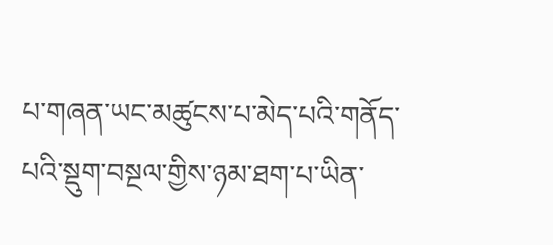པ་གཞན་ཡང་མཚུངས་པ་མེད་པའི་གནོད་པའི་སྡུག་བསྔལ་གྱིས་ཉམ་ཐག་པ་ཡིན་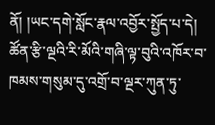ནོ། །ཡང་དགེ་སློང་རྣལ་འབྱོར་སྤྱོད་པ་དེ། ཚོན་རྩི་ལྔའི་རི་མོའི་གཞི་ལྟ་བུའི་འཁོར་བ་ཁམས་གསུམ་དུ་འགྲོ་བ་ལྔར་ཀུན་ཏུ་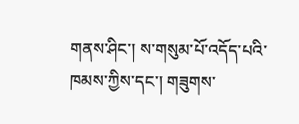གནས་ཤིང་། ས་གསུམ་པོ་འདོད་པའི་ཁམས་ཀྱིས་དང་། གཟུགས་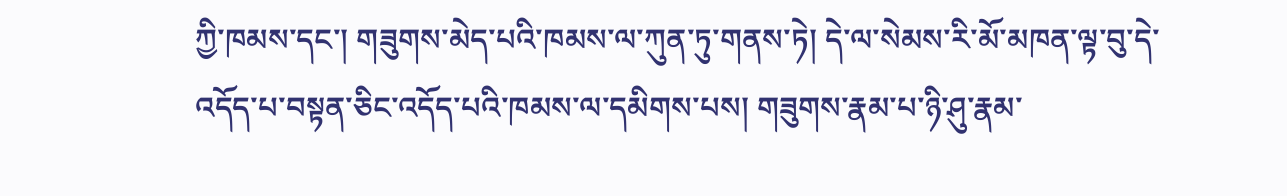ཀྱི་ཁམས་དང་། གཟུགས་མེད་པའི་ཁམས་ལ་ཀུན་ཏུ་གནས་ཏེ། དེ་ལ་སེམས་རི་མོ་མཁན་ལྟ་བུ་དེ་འདོད་པ་བསྟན་ཅིང་འདོད་པའི་ཁམས་ལ་དམིགས་པས། གཟུགས་རྣམ་པ་ཉི་ཤུ་རྣམ་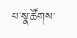པ་སྣ་ཚོགས་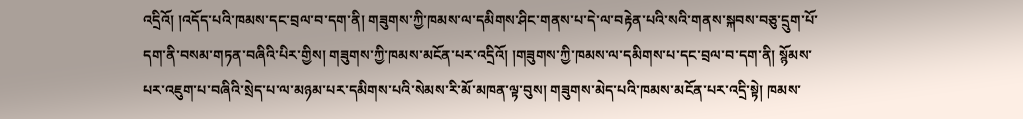འདྲིའོ། །འདོད་པའི་ཁམས་དང་བྲལ་བ་དག་ནི། གཟུགས་ཀྱི་ཁམས་ལ་དམིགས་ཤིང་གནས་པ་དེ་ལ་བརྟེན་པའི་སའི་གནས་སྐབས་བཅུ་དྲུག་པོ་དག་ནི་བསམ་གཏན་བཞིའི་པིར་གྱིས། གཟུགས་ཀྱི་ཁམས་མངོན་པར་འདྲིའོ། །གཟུགས་ཀྱི་ཁམས་ལ་དམིགས་པ་དང་བྲལ་བ་དག་ནི། སྙོམས་པར་འཇུག་པ་བཞིའི་སྲེད་པ་ལ་མཉམ་པར་དམིགས་པའི་སེམས་རི་མོ་མཁན་ལྟ་བུས། གཟུགས་མེད་པའི་ཁམས་མངོན་པར་འདྲི་སྟེ། ཁམས་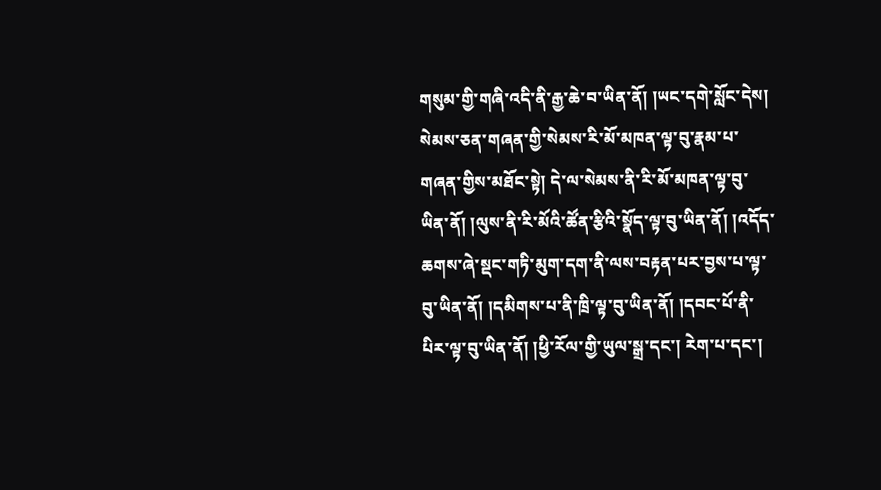གསུམ་གྱི་གཞི་འདི་ནི་རྒྱ་ཆེ་བ་ཡིན་ནོ། །ཡང་དགེ་སློང་དེས། སེམས་ཅན་གཞན་གྱི་སེམས་རི་མོ་མཁན་ལྟ་བུ་རྣམ་པ་གཞན་གྱིས་མཐོང་སྟེ། དེ་ལ་སེམས་ནི་རི་མོ་མཁན་ལྟ་བུ་ཡིན་ནོ། །ལུས་ནི་རི་མོའི་ཚོན་རྩིའི་སྣོད་ལྟ་བུ་ཡིན་ནོ། །འདོད་ཆགས་ཞེ་སྡང་གཏི་མུག་དག་ནི་ལས་བརྟན་པར་བྱས་པ་ལྟ་བུ་ཡིན་ནོ། །དམིགས་པ་ནི་ཁྲི་ལྟ་བུ་ཡིན་ནོ། །དབང་པོ་ནི་པིར་ལྟ་བུ་ཡིན་ནོ། །ཕྱི་རོལ་གྱི་ཡུལ་སྒྲ་དང་། རེག་པ་དང་།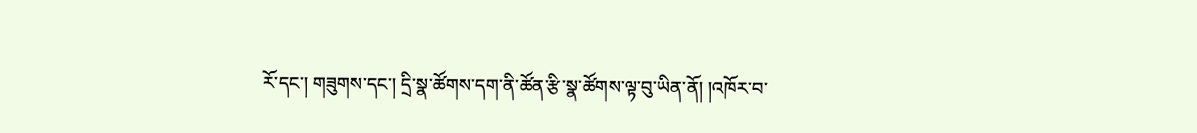རོ་དང་། གཟུགས་དང་། དྲི་སྣ་ཚོགས་དག་ནི་ཚོན་རྩི་སྣ་ཚོགས་ལྟ་བུ་ཡིན་ནོ། །འཁོར་བ་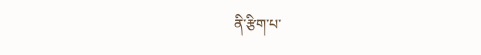ནི་རྩིག་པ་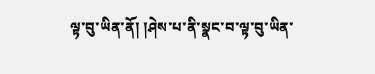ལྟ་བུ་ཡིན་ནོ། །ཤེས་པ་ནི་སྣང་བ་ལྟ་བུ་ཡིན་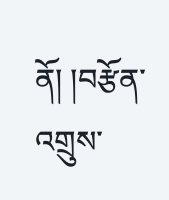ནོ། །བརྩོན་འགྲུས་